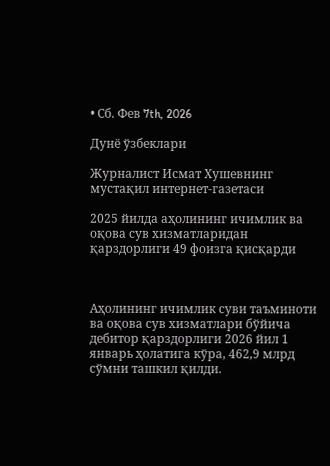• Сб. Фев 7th, 2026

Дунё ўзбеклари

Журналист Исмат Хушевнинг мустақил интернет-газетаси

2025 йилда аҳолининг ичимлик ва оқова сув хизматларидан қарздорлиги 49 фоизга қисқарди



Аҳолининг ичимлик суви таъминоти ва оқова сув хизматлари бўйича дебитор қарздорлиги 2026 йил 1 январь ҳолатига кўра, 462,9 млрд сўмни ташкил қилди.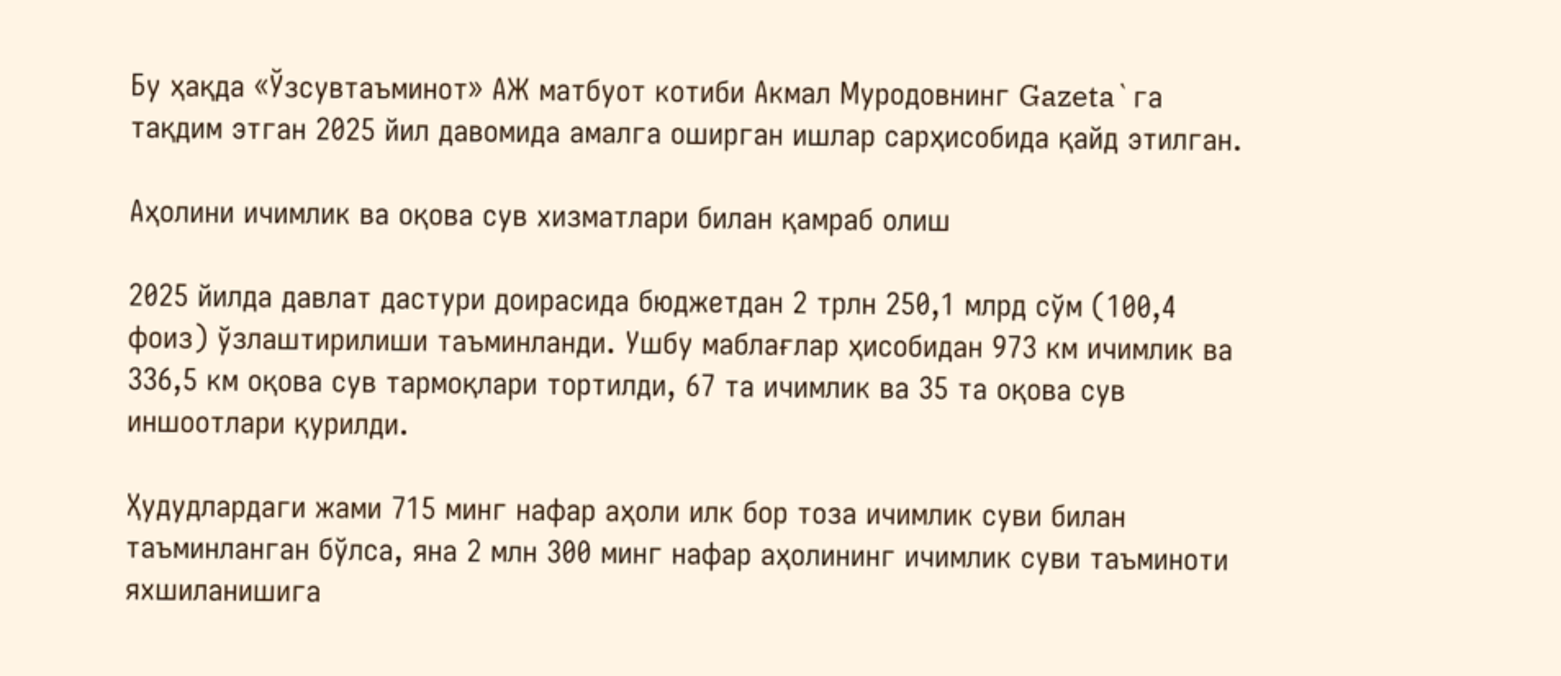Бу ҳақда «Ўзсувтаъминот» АЖ матбуот котиби Акмал Муродовнинг Gazeta`га тақдим этган 2025 йил давомида амалга оширган ишлар сарҳисобида қайд этилган.

Аҳолини ичимлик ва оқова сув хизматлари билан қамраб олиш

2025 йилда давлат дастури доирасида бюджетдан 2 трлн 250,1 млрд сўм (100,4 фоиз) ўзлаштирилиши таъминланди. Ушбу маблағлар ҳисобидан 973 км ичимлик ва 336,5 км оқова сув тармоқлари тортилди, 67 та ичимлик ва 35 та оқова сув иншоотлари қурилди.

Ҳудудлардаги жами 715 минг нафар аҳоли илк бор тоза ичимлик суви билан таъминланган бўлса, яна 2 млн 300 минг нафар аҳолининг ичимлик суви таъминоти яхшиланишига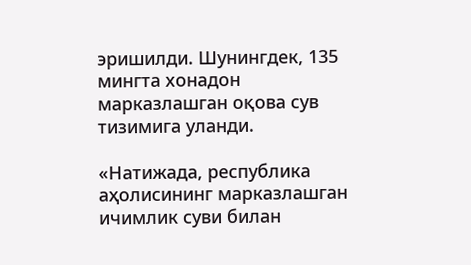эришилди. Шунингдек, 135 мингта хонадон марказлашган оқова сув тизимига уланди.

«Натижада, республика аҳолисининг марказлашган ичимлик суви билан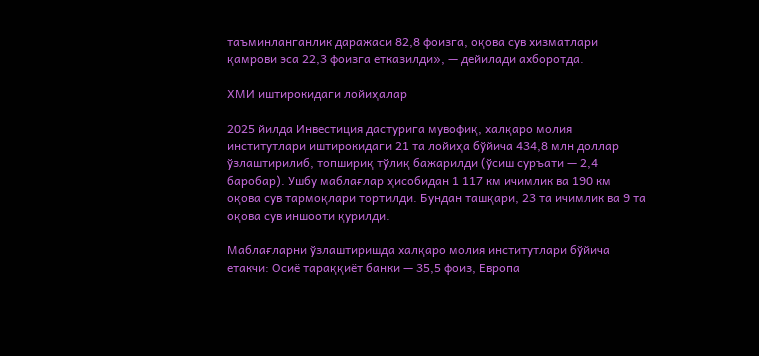таъминланганлик даражаси 82,8 фоизга, оқова сув хизматлари қамрови эса 22,3 фоизга етказилди», — дейилади ахборотда.

ХМИ иштирокидаги лойиҳалар

2025 йилда Инвестиция дастурига мувофиқ, халқаро молия институтлари иштирокидаги 21 та лойиҳа бўйича 434,8 млн доллар ўзлаштирилиб, топшириқ тўлиқ бажарилди (ўсиш суръати — 2,4 баробар). Ушбу маблағлар ҳисобидан 1 117 км ичимлик ва 190 км оқова сув тармоқлари тортилди. Бундан ташқари, 23 та ичимлик ва 9 та оқова сув иншооти қурилди.

Маблағларни ўзлаштиришда халқаро молия институтлари бўйича етакчи: Осиё тараққиёт банки — 35,5 фоиз, Европа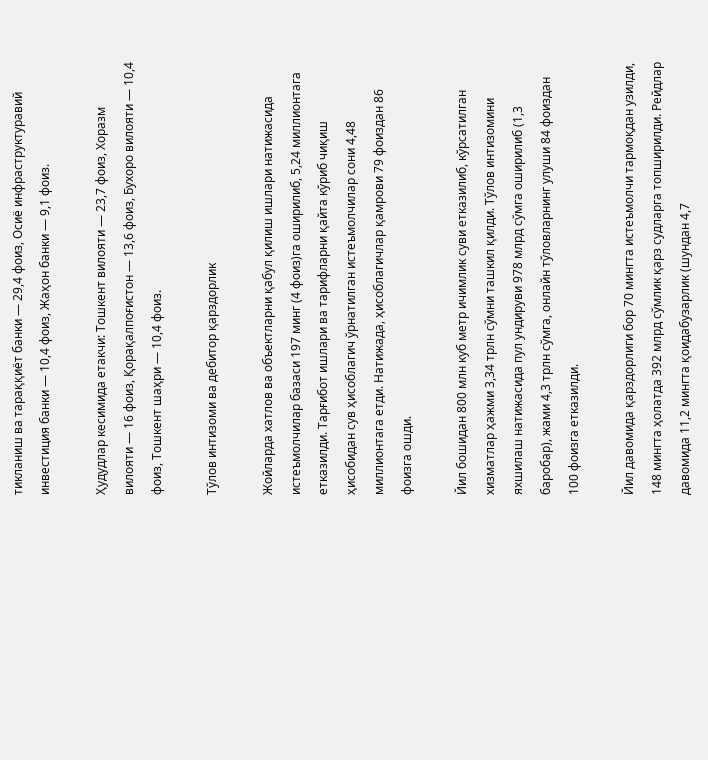тикланиш ва тараққиёт банки — 29,4 фоиз, Осиё инфраструктуравий инвестиция банки — 10,4 фоиз, Жаҳон банки — 9,1 фоиз.

Ҳудудлар кесимида етакчи: Тошкент вилояти — 23,7 фоиз, Хоразм вилояти — 16 фоиз, Қорақалпоғистон — 13,6 фоиз, Бухоро вилояти — 10,4 фоиз, Тошкент шаҳри — 10,4 фоиз.

Тўлов интизоми ва дебитор қарздорлик

Жойларда хатлов ва объектларни қабул қилиш ишлари натижасида истеъмолчилар базаси 197 минг (4 фоиз)га оширилиб, 5,24 миллионтага етказилди. Тарғибот ишлари ва тарифларни қайта кўриб чиқиш ҳисобидан сув ҳисоблагич ўрнатилган истеъмолчилар сони 4,48 миллионтага етди. Натижада, ҳисоблагичлар қамрови 79 фоиздан 86 фоизга ошди.

Йил бошидан 800 млн куб метр ичимлик суви етказилиб, кўрсатилган хизматлар ҳажми 3,34 трлн сўмни ташкил қилди. Тўлов интизомини яхшилаш натижасида пул ундируви 978 млрд сўмга оширилиб (1,3 баробар), жами 4,3 трлн сўмга, онлайн тўловларнинг улуши 84 фоиздан 100 фоизга етказилди.

Йил давомида қарздорлиги бор 70 мингта истеъмолчи тармоқдан узилди, 148 мингта ҳолатда 392 млрд сўмлик қарз судларга топширилди. Рейдлар давомида 11,2 мингта қоидабузарлик (шундан 4,7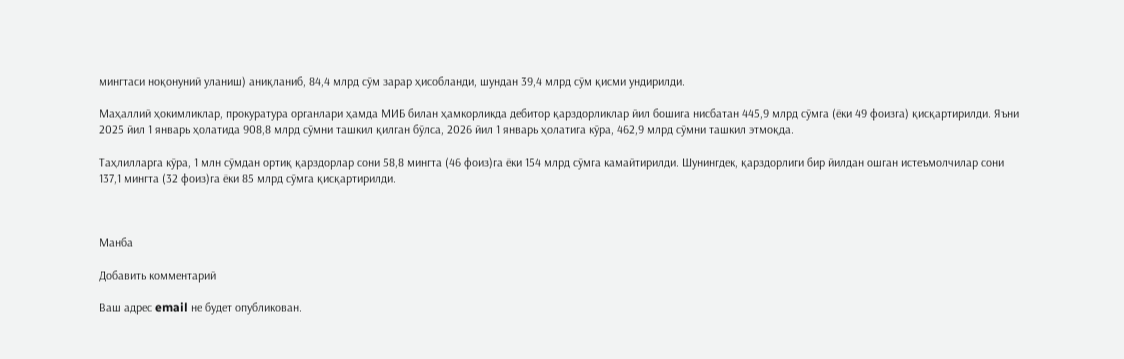мингтаси ноқонуний уланиш) аниқланиб, 84,4 млрд сўм зарар ҳисобланди, шундан 39,4 млрд сўм қисми ундирилди.

Маҳаллий ҳокимликлар, прокуратура органлари ҳамда МИБ билан ҳамкорликда дебитор қарздорликлар йил бошига нисбатан 445,9 млрд сўмга (ёки 49 фоизга) қисқартирилди. Яъни 2025 йил 1 январь ҳолатида 908,8 млрд сўмни ташкил қилган бўлса, 2026 йил 1 январь ҳолатига кўра, 462,9 млрд сўмни ташкил этмоқда.

Таҳлилларга кўра, 1 млн сўмдан ортиқ қарздорлар сони 58,8 мингта (46 фоиз)га ёки 154 млрд сўмга камайтирилди. Шунингдек, қарздорлиги бир йилдан ошган истеъмолчилар сони 137,1 мингта (32 фоиз)га ёки 85 млрд сўмга қисқартирилди.



Манба

Добавить комментарий

Ваш адрес email не будет опубликован.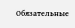Обязательные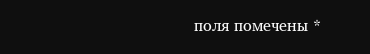поля помечены *